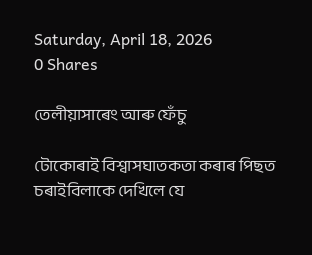Saturday, April 18, 2026
0 Shares

তেলীয়াসাৰেং আৰু ফেঁচু

টোকোৰাই বিশ্বাসঘাতকতা কৰাৰ পিছত চৰাইবিলাকে দেখিলে যে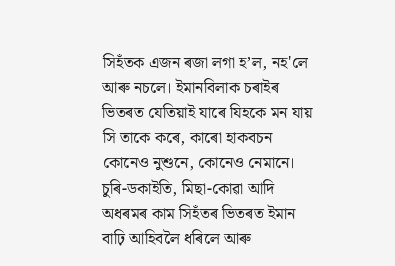সিহঁতক এজন ৰজা লগা হ’ল, নহ'লে আৰু নচলে। ইমানবিলাক চৰাইৰ ভিতৰত যেতিয়াই যাৰে যিহকে মন যায় সি তাকে কৰে, কাৰো হাকবচন কোনেও নুশুনে, কোনেও নেমানে। চুৰি-ডকাইতি, মিছা-কোৱা আদি অধৰমৰ কাম সিহঁতৰ ভিতৰত ইমান বাঢ়ি আহিবলৈ ধৰিলে আৰু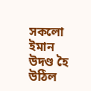সকলো ইমান উদণ্ড হৈ উঠিল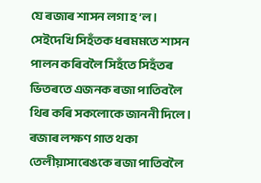যে ৰজাৰ শাসন লগা হ’ল। সেইদেখি সিহঁতক ধৰমমতে শাসন পালন কৰিবলৈ সিহঁতে সিহঁতৰ ভিতৰতে এজনক ৰজা পাতিবলৈ থিৰ কৰি সকলোকে জাননী দিলে। ৰজাৰ লক্ষণ গাত থকা তেলীয়াসাৰেঙকে ৰজা পাতিবলৈ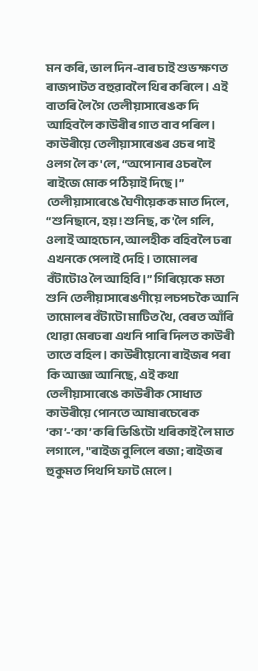মন কৰি, ভাল দিন-বাৰ চাই শুভ ক্ষণত ৰাজপাটত বহুৱাবলৈ থিৰ কৰিলে। এই বাতৰি লৈ গৈ তেলীয়াসাৰেঙক দি আহিবলৈ কাউৰীৰ গাত বাব পৰিল। কাউৰীয়ে তেলীয়াসাৰেঙৰ ওচৰ পাই ওলগ লৈ ক'লে, “অপোনাৰ ওচৰলৈ ৰাইজে মোক পঠিয়াই দিছে।” তেলীয়াসাৰেঙে ঘৈণীয়েকক মাত দিলে, “শুনিছানে, হয়! শুনিছ, ক'লৈ গলি, ওলাই আহচোন, আলহীক বহিবলৈ ঢৰা এখনকে পেলাই দেহি। তামোলৰ বঁটাটোও লৈ আহিবি।” গিৰিয়েকে মতা শুনি তেলীয়াসাৰেঙণীয়ে লচপচকৈ আনি তামোলৰ বঁটাটো মাটিত থৈ, বেৰত আঁৰি থোৱা মেৰঢৰা এখনি পাৰি দিলত কাউৰী তাতে বহিল। কাউৰীয়েনো ৰাইজৰ পৰা কি আজ্ঞা আনিছে, এই কথা তেলীয়াসাৰেঙে কাউৰীক সোধাত কাউৰীয়ে পোনতে আষাৰচেৰেক ‘কা’-‘কা’ কৰি ভিঙিটো খৰিকাই লৈ মাত লগালে, "ৰাইজ বুলিলে ৰজা; ৰাইজৰ হুকুমত পিথপি ফাট মেলে।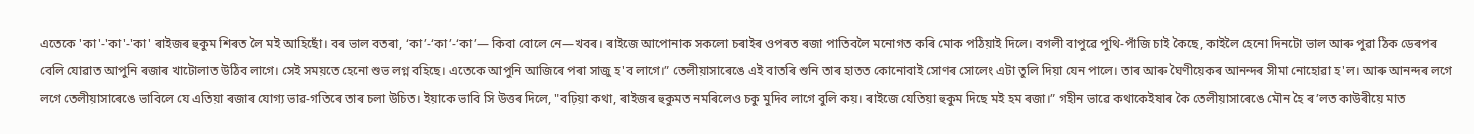এতেকে 'কা'-'কা'-'কা' ৰাইজৰ হুকুম শিৰত লৈ মই আহিছোঁ। বৰ ভাল বতৰা, ‘কা’-‘কা’-‘কা’— কিবা বোলে নে—খবৰ। ৰাইজে আপোনাক সকলো চৰাইৰ ওপৰত ৰজা পাতিবলৈ মনোগত কৰি মোক পঠিয়াই দিলে। বগলী বাপুৱে পুথি-পাঁজি চাই কৈছে, কাইলৈ হেনো দিনটো ভাল আৰু পুৱা ঠিক ডেৰপৰ বেলি যোৱাত আপুনি ৰজাৰ খাটোলাত উঠিব লাগে। সেই সময়তে হেনো শুভ লগ্ন বহিছে। এতেকে আপুনি আজিৰে পৰা সাজু হ'ব লাগে।” তেলীয়াসাৰেঙে এই বাতৰি শুনি তাৰ হাতত কোনোবাই সোণৰ সোলেং এটা তুলি দিয়া যেন পালে। তাৰ আৰু ঘৈণীয়েকৰ আনন্দৰ সীমা নোহোৱা হ'ল। আৰু আনন্দৰ লগে লগে তেলীয়াসাৰেঙে ভাবিলে যে এতিয়া ৰজাৰ যোগ্য ভাৱ-গতিৰে তাৰ চলা উচিত। ইয়াকে ভাবি সি উত্তৰ দিলে, "বঢ়িয়া কথা, ৰাইজৰ হুকুমত নমৰিলেও চকু মুদিব লাগে বুলি কয়। ৰাইজে যেতিয়া হুকুম দিছে মই হম ৰজা।” গহীন ভাৱে কথাকেইষাৰ কৈ তেলীয়াসাৰেঙে মৌন হৈ ৰ’লত কাউৰীয়ে মাত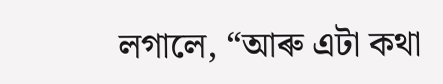লগালে, “আৰু এটা কথা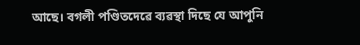আছে। বগলী পণ্ডিতদেৱে ব্যৱস্থা দিছে যে আপুনি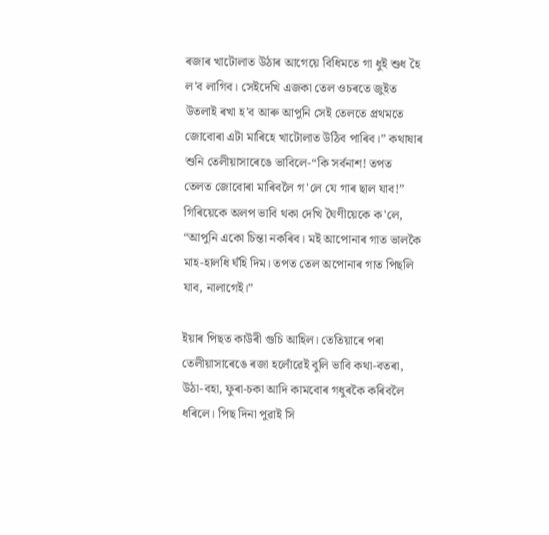ৰজাৰ খাটোলাত উঠাৰ আগেয়ে বিধিমতে গা ধুই শুধ হৈ ল'ব লাগিব। সেইদেখি এজকা তেল ওচৰতে জুইত উতলাই ৰখা হ'ব আৰু আপুনি সেই তেলতে প্ৰথমতে জোবোৰা এটা মাৰিহে খাটোলাত উঠিব পাৰিব।” কথাষাৰ শুনি তেলীয়াসাৰেঙে ভাবিলে-“কি সর্বনাশ! তপত তেলত জোবোৰা মাৰিবলৈ গ'লে যে গাৰ ছাল যাব!” গিৰিয়েকে অলপ ভাবি থকা দেখি ঘৈণীয়েকে ক'লে, “আপুনি একো চিন্তা নকৰিব। মই আপোনাৰ গাত ভালকৈ মাহ-হালধি ঘঁহি দিম। তপত তেল অপোনাৰ গাত পিছলি যাব, নালাগেই।”

ইয়াৰ পিছত কাউৰী গুচি আহিল। তেতিয়াৰে পৰা তেলীয়াসাৰেঙে ৰজা হলোঁৱেই বুলি ভাবি কথা-বতৰা, উঠা-বহা, ফুৰা-চকা আদি কামবোৰ গধুৰকৈ কৰিবলৈ ধৰিলে। পিছ দিনা পুৱাই সি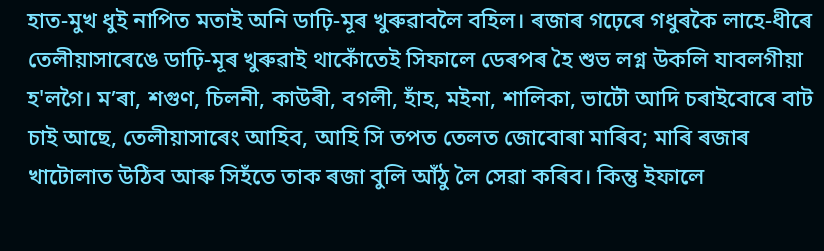হাত-মুখ ধুই নাপিত মতাই অনি ডাঢ়ি-মূৰ খুৰুৱাবলৈ বহিল। ৰজাৰ গঢ়েৰে গধুৰকৈ লাহে-ধীৰে তেলীয়াসাৰেঙে ডাঢ়ি-মূৰ খুৰুৱাই থাকোঁতেই সিফালে ডেৰপৰ হৈ শুভ লগ্ন উকলি যাবলগীয়া হ'লগৈ। ম’ৰা, শগুণ, চিলনী, কাউৰী, বগলী, হাঁহ, মইনা, শালিকা, ভাটৌ আদি চৰাইবোৰে বাট চাই আছে, তেলীয়াসাৰেং আহিব, আহি সি তপত তেলত জোবোৰা মাৰিব; মাৰি ৰজাৰ খাটোলাত উঠিব আৰু সিহঁতে তাক ৰজা বুলি আঁঠু লৈ সেৱা কৰিব। কিন্তু ইফালে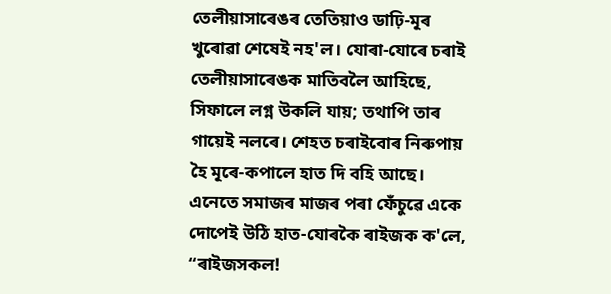তেলীয়াসাৰেঙৰ তেতিয়াও ডাঢ়ি-মূৰ খুৰোৱা শেষেই নহ'ল। যোৰা-যোৰে চৰাই তেলীয়াসাৰেঙক মাতিবলৈ আহিছে, সিফালে লগ্ন উকলি যায়; তথাপি তাৰ গায়েই নলৰে। শেহত চৰাইবোৰ নিৰুপায় হৈ মূৰে-কপালে হাত দি বহি আছে। এনেতে সমাজৰ মাজৰ পৰা ফেঁচুৱে একে দোপেই উঠি হাত-যোৰকৈ ৰাইজক ক'লে, “ৰাইজসকল!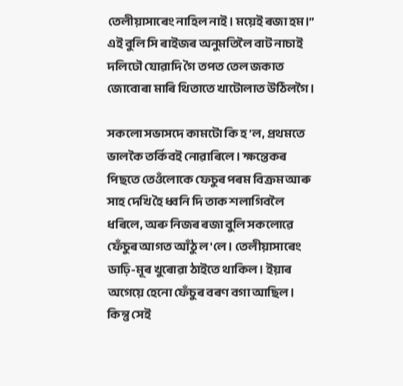তেলীয়াসাৰেং নাহিল নাই। ময়েই ৰজা হম।” এই বুলি সি ৰাইজৰ অনুমতিলৈ বাট নাচাই দলিঢৌ যোৱাদি গৈ তপত তেল জকাত জোবোৰা মাৰি থিতাতে খাটোলাত উঠিলগৈ।

সকলো সভাসদে কামটো কি হ’ল, প্ৰথমতে ভালকৈ তর্কিবই নোৱাৰিলে। ক্ষন্তেকৰ পিছতে তেওঁলোকে ফেচুৰ পৰম বিক্ৰম আৰু সাহ দেখি হৈ ধ্বনি দি তাক শলাগিবলৈ ধৰিলে, অৰু নিজৰ ৰজা বুলি সকলোৱে ফেঁচুৰ আগত আঁঠু ল'লে। তেলীয়াসাৰেং ডাঢ়ি-মূৰ খুৰোৱা ঠাইতে থাকিল। ইয়াৰ অগেয়ে হেনো ফেঁচুৰ বৰণ বগা আছিল। কিন্তু সেই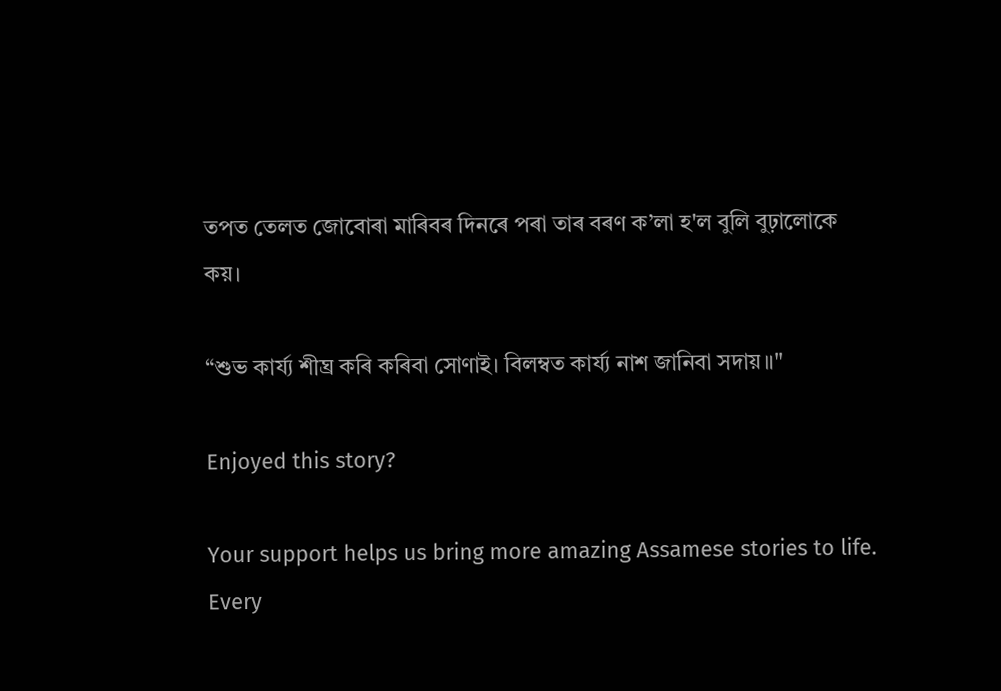তপত তেলত জোবোৰা মাৰিবৰ দিনৰে পৰা তাৰ বৰণ ক’লা হ'ল বুলি বুঢ়ালোকে কয়।

“শুভ কাৰ্য্য শীঘ্ৰ কৰি কৰিবা সোণাই। বিলম্বত কাৰ্য্য নাশ জানিবা সদায়॥"

Enjoyed this story?

Your support helps us bring more amazing Assamese stories to life. Every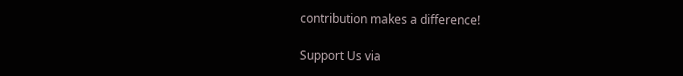contribution makes a difference!

Support Us via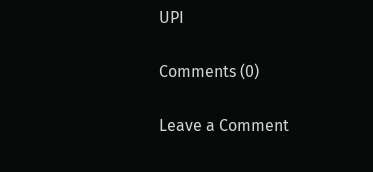UPI

Comments (0)

Leave a Comment